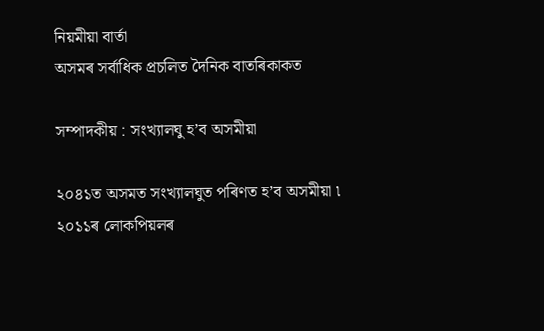নিয়মীয়া বাৰ্তা
অসমৰ সৰ্বাধিক প্ৰচলিত দৈনিক বাতৰিকাকত

সম্পাদকীয় : সংখ্যালঘু হ’ব অসমীয়া

২০৪১ত অসমত সংখ্যালঘুত পৰিণত হ’ব অসমীয়া ৷ ২০১১ৰ লোকপিয়লৰ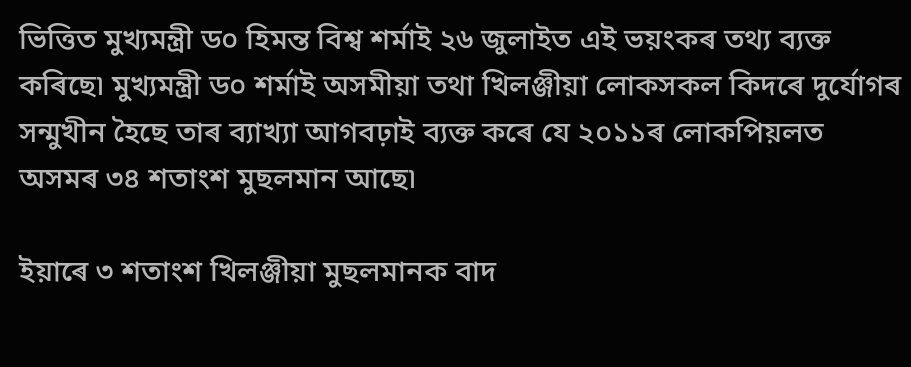ভিত্তিত মুখ্যমন্ত্রী ড০ হিমন্ত বিশ্ব শর্মাই ২৬ জুলাইত এই ভয়ংকৰ তথ্য ব্যক্ত কৰিছে৷ মুখ্যমন্ত্রী ড০ শর্মাই অসমীয়া তথা খিলঞ্জীয়া লোকসকল কিদৰে দুর্যোগৰ সন্মুখীন হৈছে তাৰ ব্যাখ্যা আগবঢ়াই ব্যক্ত কৰে যে ২০১১ৰ লোকপিয়লত অসমৰ ৩৪ শতাংশ মুছলমান আছে৷

ইয়াৰে ৩ শতাংশ খিলঞ্জীয়া মুছলমানক বাদ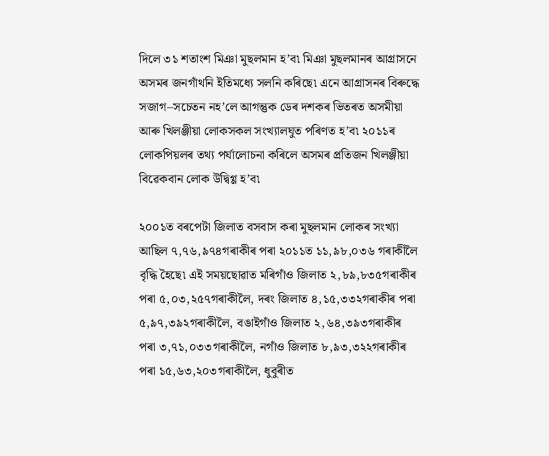দিলে ৩১ শতাংশ মিঞা মুছলমান হ’ব৷ মিঞা মুছলমানৰ আগ্রাসনে অসমৰ জনগাঁথনি ইতিমধ্যে সলনি কৰিছে৷ এনে আগ্রাসনৰ বিৰুদ্ধে সজাগ–সচেতন নহ’লে আগন্তুক ডেৰ দশকৰ ভিতৰত অসমীয়া আৰু খিলঞ্জীয়া লোকসকল সংখ্যালঘুত পৰিণত হ’ব৷ ২০১১ৰ লোকপিয়লৰ তথ্য পর্যালোচনা কৰিলে অসমৰ প্রতিজন খিলঞ্জীয়া বিৱেকবান লোক উদ্বিগ্ণ হ’ব৷

২০০১ত বৰপেটা জিলাত বসবাস কৰা মুছলমান লোকৰ সংখ্যা আছিল ৭,৭৬,৯৭৪গৰাকীৰ পৰা ২০১১ত ১১,৯৮,০৩৬ গৰাকীলৈ বৃদ্ধি হৈছে৷ এই সময়ছোৱাত মৰিগাঁও জিলাত ২,৮৯,৮৩৫গৰাকীৰ পৰা ৫,০৩,২৫৭গৰাকীলৈ, দৰং জিলাত ৪,১৫,৩৩২গৰাকীৰ পৰা ৫,৯৭,৩৯২গৰাকীলৈ, বঙাইগাঁও জিলাত ২,৬৪,৩৯৩গৰাকীৰ পৰা ৩,৭১,০৩৩গৰাকীলৈ, নগাঁও জিলাত ৮,৯৩,৩২২গৰাকীৰ পৰা ১৫,৬৩,২০৩গৰাকীলৈ, ধুবুৰীত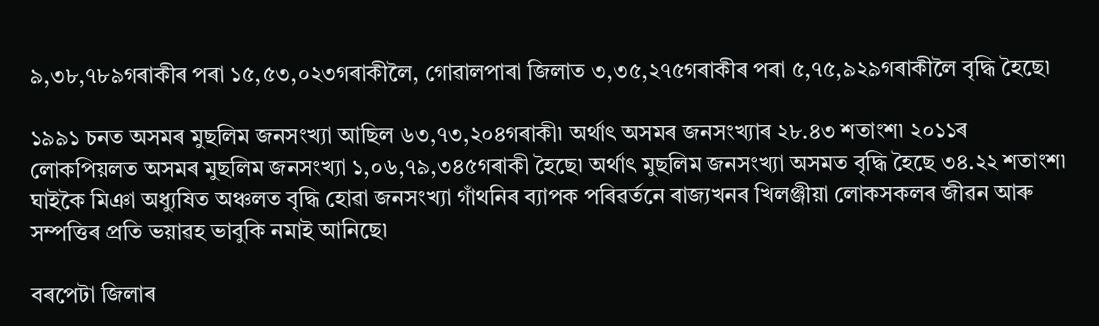৯,৩৮,৭৮৯গৰাকীৰ পৰা ১৫,৫৩,০২৩গৰাকীলৈ, গোৱালপাৰা জিলাত ৩,৩৫,২৭৫গৰাকীৰ পৰা ৫,৭৫,৯২৯গৰাকীলৈ বৃদ্ধি হৈছে৷

১৯৯১ চনত অসমৰ মুছলিম জনসংখ্যা আছিল ৬৩,৭৩,২০৪গৰাকী৷ অর্থাৎ অসমৰ জনসংখ্যাৰ ২৮.৪৩ শতাংশ৷ ২০১১ৰ লোকপিয়লত অসমৰ মুছলিম জনসংখ্যা ১,০৬,৭৯,৩৪৫গৰাকী হৈছে৷ অর্থাৎ মুছলিম জনসংখ্যা অসমত বৃদ্ধি হৈছে ৩৪.২২ শতাংশ৷ ঘাইকৈ মিঞা অধ্যুষিত অঞ্চলত বৃদ্ধি হোৱা জনসংখ্যা গাঁথনিৰ ব্যাপক পৰিৱর্তনে ৰাজ্যখনৰ খিলঞ্জীয়া লোকসকলৰ জীৱন আৰু সম্পত্তিৰ প্রতি ভয়াৱহ ভাবুকি নমাই আনিছে৷

বৰপেটা জিলাৰ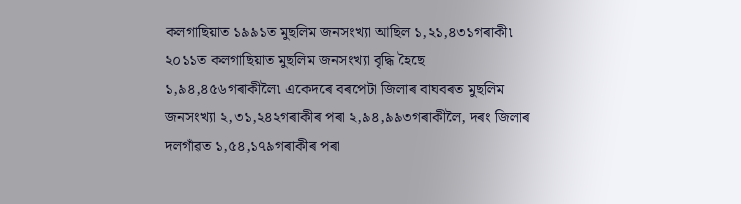কলগাছিয়াত ১৯৯১ত মুছলিম জনসংখ্যা আছিল ১,২১,৪৩১গৰাকী৷ ২০১১ত কলগাছিয়াত মুছলিম জনসংখ্যা বৃদ্ধি হৈছে ১,৯৪,৪৫৬গৰাকীলৈ৷ একেদৰে বৰপেটা জিলাৰ বাঘবৰত মুছলিম জনসংখ্যা ২,৩১,২৪২গৰাকীৰ পৰা ২,৯৪,৯৯৩গৰাকীলৈ, দৰং জিলাৰ দলগাঁৱত ১,৫৪,১৭৯গৰাকীৰ পৰা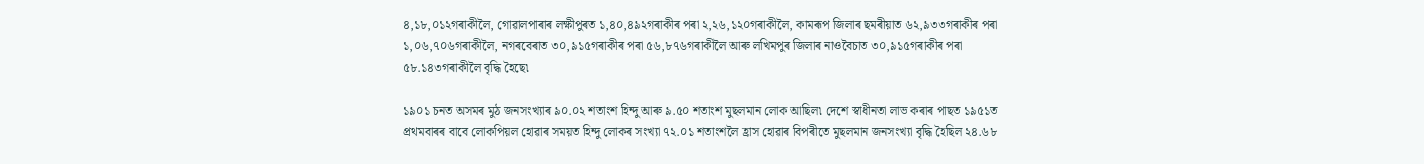৪,১৮,০১২গৰাকীলৈ, গোৱালপাৰাৰ লক্ষীপুৰত ১,৪০,৪৯২গৰাকীৰ পৰা ২,২৬,১২০গৰাকীলৈ, কামৰূপ জিলাৰ ছমৰীয়াত ৬২,৯৩৩গৰাকীৰ পৰা ১,০৬,৭০৬গৰাকীলৈ, নগৰবেৰাত ৩০,৯১৫গৰাকীৰ পৰা ৫৬,৮৭৬গৰাকীলৈ আৰু লখিমপুৰ জিলাৰ নাওবৈচাত ৩০,৯১৫গৰাকীৰ পৰা ৫৮.১৪৩গৰাকীলৈ বৃদ্ধি হৈছে৷

১৯০১ চনত অসমৰ মুঠ জনসংখ্যাৰ ৯০.০২ শতাংশ হিন্দু আৰু ৯.৫০ শতাংশ মুছলমান লোক আছিল৷ দেশে স্বাধীনতা লাভ কৰাৰ পাছত ১৯৫১ত প্রথমবাৰৰ বাবে লোকপিয়ল হোৱাৰ সময়ত হিন্দু লোকৰ সংখ্যা ৭২.০১ শতাংশলৈ হ্রাস হোৱাৰ বিপৰীতে মুছলমান জনসংখ্যা বৃদ্ধি হৈছিল ২৪.৬৮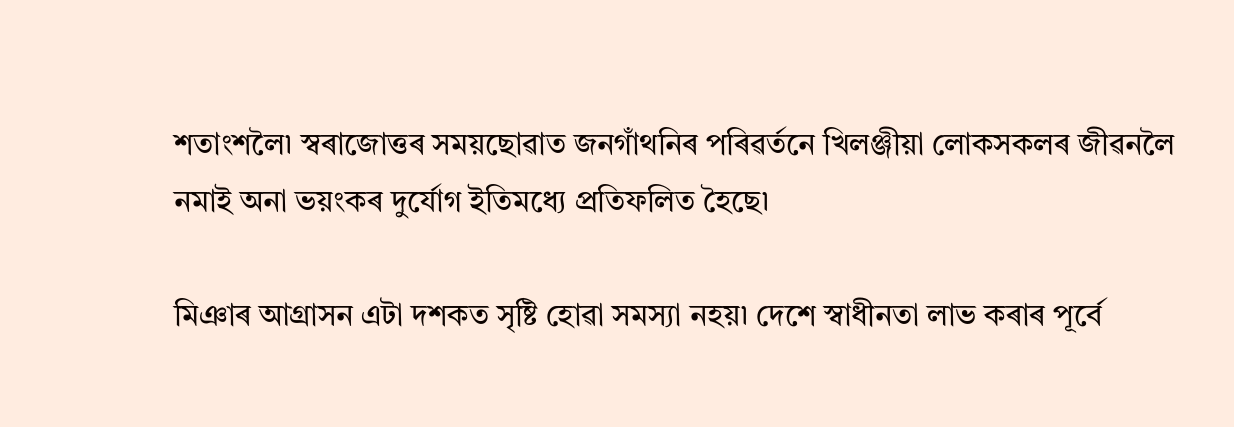শতাংশলৈ৷ স্বৰাজোত্তৰ সময়ছোৱাত জনগাঁথনিৰ পৰিৱর্তনে খিলঞ্জীয়া লোকসকলৰ জীৱনলৈ নমাই অনা ভয়ংকৰ দুর্যোগ ইতিমধ্যে প্রতিফলিত হৈছে৷

মিঞাৰ আগ্রাসন এটা দশকত সৃষ্টি হোৱা সমস্যা নহয়৷ দেশে স্বাধীনতা লাভ কৰাৰ পূর্বে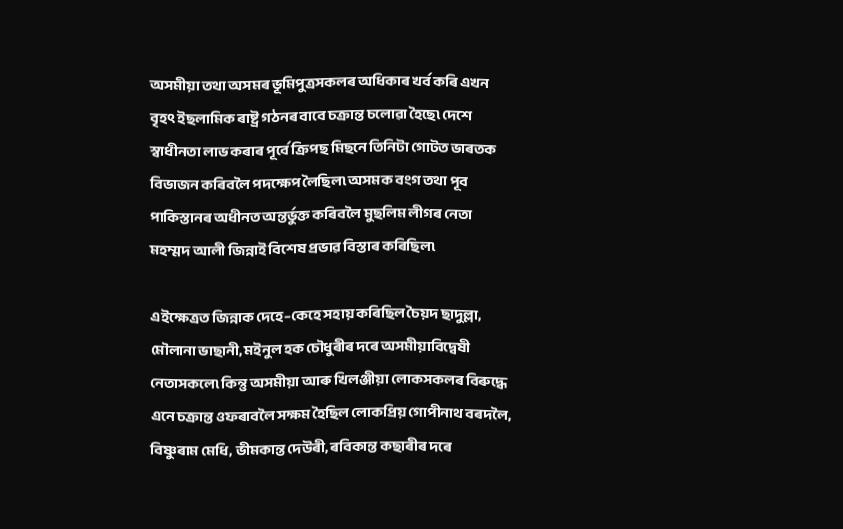অসমীয়া তথা অসমৰ ভূমিপুত্রসকলৰ অধিকাৰ খর্ব কৰি এখন বৃহৎ ইছলামিক ৰাষ্ট্র গঠনৰ বাবে চক্রান্ত চলোৱা হৈছে৷ দেশে স্বাধীনতা লাভ কৰাৰ পূর্বে ক্রিপছ মিছনে তিনিটা গোটত ভাৰতক বিভাজন কৰিবলৈ পদক্ষেপ লৈছিল৷ অসমক বংগ তথা পূব পাকিস্তানৰ অধীনত অন্তর্ভুক্ত কৰিবলৈ মুছলিম লীগৰ নেতা মহম্মদ আলী জিন্নাই বিশেষ প্রভাৱ বিস্তাৰ কৰিছিল৷

এইক্ষেত্রত জিন্নাক দেহে–কেহে সহায় কৰিছিল চৈয়দ ছাদুল্লা, মৌলানা ভাছানী, মইনুল হক চৌধুৰীৰ দৰে অসমীয়াবিদ্বেষী নেতাসকলে৷ কিন্তু অসমীয়া আৰু খিলঞ্জীয়া লোকসকলৰ বিৰুদ্ধে এনে চক্রান্ত ওফৰাবলৈ সক্ষম হৈছিল লোকপ্রিয় গোপীনাথ বৰদলৈ, বিষ্ণুৰাম মেধি, ভীমকান্ত দেউৰী, ৰবিকান্ত কছাৰীৰ দৰে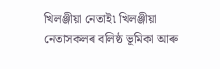খিলঞ্জীয়া নেতাই৷ খিলঞ্জীয়া নেতাসকলৰ বলিষ্ঠ ভূমিকা আৰু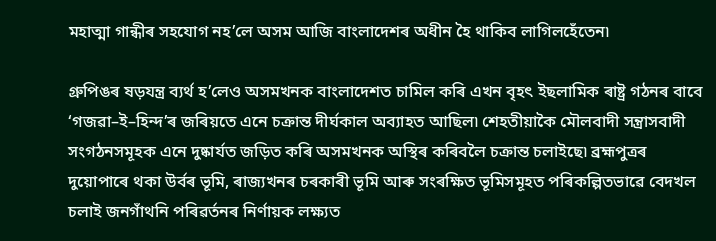মহাত্মা গান্ধীৰ সহযোগ নহ’লে অসম আজি বাংলাদেশৰ অধীন হৈ থাকিব লাগিলহেঁতেন৷

গ্রুপিঙৰ ষড়যন্ত্র ব্যর্থ হ’লেও অসমখনক বাংলাদেশত চামিল কৰি এখন বৃহৎ ইছলামিক ৰাষ্ট্র গঠনৰ বাবে ‘গজৱা–ই–হিন্দ’ৰ জৰিয়তে এনে চক্রান্ত দীর্ঘকাল অব্যাহত আছিল৷ শেহতীয়াকৈ মৌলবাদী সন্ত্রাসবাদী সংগঠনসমূহক এনে দুষ্কার্যত জড়িত কৰি অসমখনক অস্থিৰ কৰিবলৈ চক্রান্ত চলাইছে৷ ব্রহ্মপুত্রৰ দুয়োপাৰে থকা উর্বৰ ভূমি, ৰাজ্যখনৰ চৰকাৰী ভূমি আৰু সংৰক্ষিত ভূমিসমূহত পৰিকল্পিতভাৱে বেদখল চলাই জনগাঁথনি পৰিৱর্তনৰ নির্ণায়ক লক্ষ্যত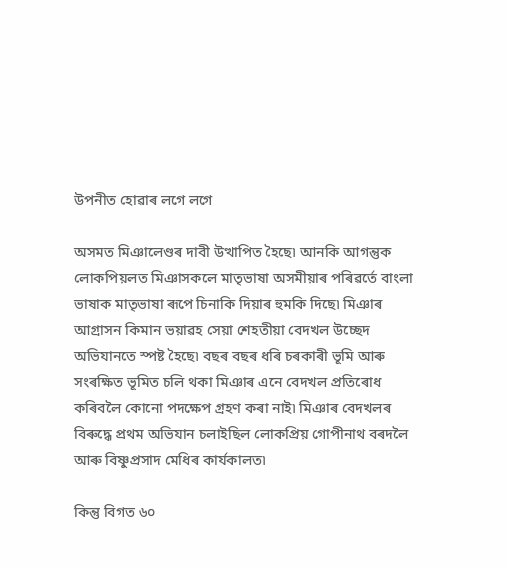উপনীত হোৱাৰ লগে লগে

অসমত মিঞালেণ্ডৰ দাবী উত্থাপিত হৈছে৷ আনকি আগন্তুক লোকপিয়লত মিঞাসকলে মাতৃভাষা অসমীয়াৰ পৰিৱর্তে বাংলা ভাষাক মাতৃভাষা ৰূপে চিনাকি দিয়াৰ হুমকি দিছে৷ মিঞাৰ আগ্রাসন কিমান ভয়াৱহ সেয়া শেহতীয়া বেদখল উচ্ছেদ অভিযানতে স্পষ্ট হৈছে৷ বছৰ বছৰ ধৰি চৰকাৰী ভূমি আৰু সংৰক্ষিত ভূমিত চলি থকা মিঞাৰ এনে বেদখল প্রতিৰোধ কৰিবলৈ কোনো পদক্ষেপ গ্রহণ কৰা নাই৷ মিঞাৰ বেদখলৰ বিৰুদ্ধে প্রথম অভিযান চলাইছিল লোকপ্রিয় গোপীনাথ বৰদলৈ আৰু বিষ্ণুপ্রসাদ মেধিৰ কার্যকালত৷

কিন্তু বিগত ৬০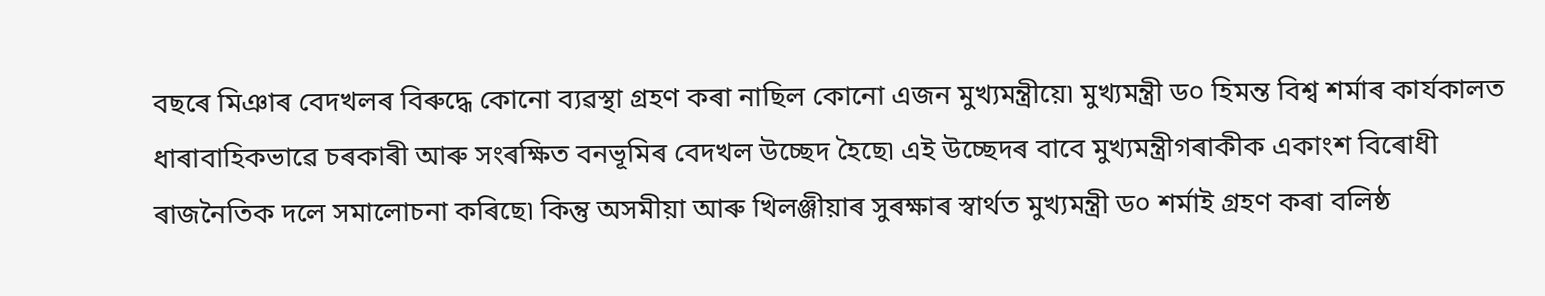বছৰে মিঞাৰ বেদখলৰ বিৰুদ্ধে কোনো ব্যৱস্থা গ্রহণ কৰা নাছিল কোনো এজন মুখ্যমন্ত্রীয়ে৷ মুখ্যমন্ত্রী ড০ হিমন্ত বিশ্ব শর্মাৰ কার্যকালত ধাৰাবাহিকভাৱে চৰকাৰী আৰু সংৰক্ষিত বনভূমিৰ বেদখল উচ্ছেদ হৈছে৷ এই উচ্ছেদৰ বাবে মুখ্যমন্ত্রীগৰাকীক একাংশ বিৰোধী ৰাজনৈতিক দলে সমালোচনা কৰিছে৷ কিন্তু অসমীয়া আৰু খিলঞ্জীয়াৰ সুৰক্ষাৰ স্বার্থত মুখ্যমন্ত্রী ড০ শর্মাই গ্রহণ কৰা বলিষ্ঠ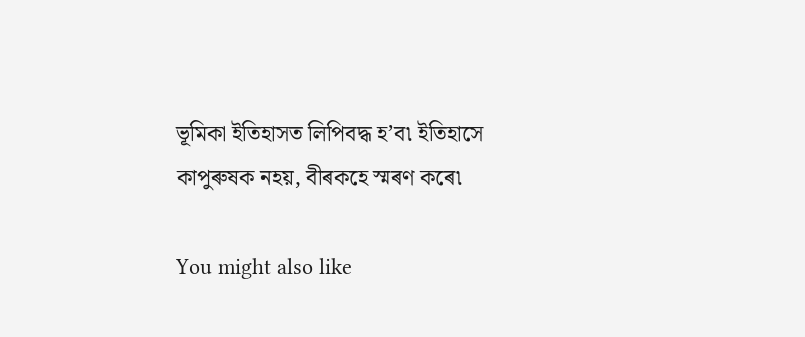ভূমিকা ইতিহাসত লিপিবদ্ধ হ’ব৷ ইতিহাসে কাপুৰুষক নহয়, বীৰকহে স্মৰণ কৰে৷

You might also like